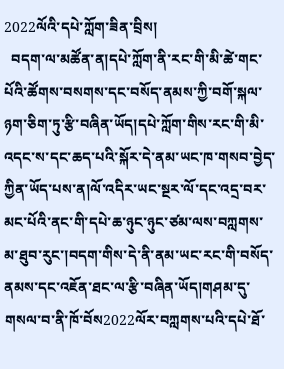2022ལོའི་དཔེ་ཀློག་ཟིན་བྲིས།
  བདག་ལ་མཚོན་ན།དཔེ་ཀློག་ནི་རང་གི་མི་ཚེ་གང་པོའི་ཚོགས་བསགས་དང་བསོད་ནམས་ཀྱི་བགོ་སྐལ་ཉག་ཅིག་ཏུ་རྩི་བཞིན་ཡོད།དཔེ་ཀློག་གིས་རང་གི་མི་འདང་ས་དང་ཆད་པའི་སྐོར་དེ་ནམ་ཡང་ཁ་གསབ་བྱེད་ཀྱིན་ཡོད་པས་ན།ལོ་འདིར་ཡང་སྔར་ལོ་དང་འདྲ་བར་མང་པོའི་ནང་གི་དཔེ་ཆ་ཉུང་ཉུང་ཙམ་ལས་བཀླགས་མ་ཐུབ་རུང་།བདག་གིས་དེ་ནི་ནམ་ཡང་རང་གི་བསོད་ནམས་དང་འཇོན་ཐང་ལ་རྩི་བཞིན་ཡོད།གཤམ་དུ་གསལ་བ་ནི་ཁོ་བོས2022ལོར་བཀླགས་པའི་དཔེ་ཐོ་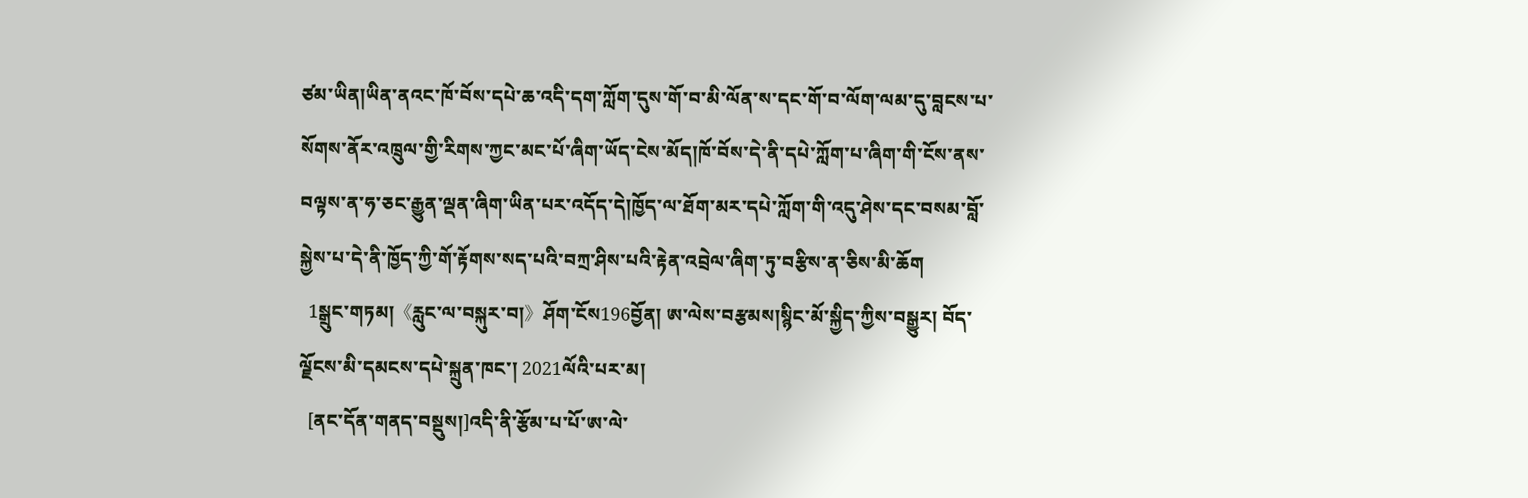ཙམ་ཡིན།ཡིན་ནའང་ཁོ་བོས་དཔེ་ཆ་འདི་དག་ཀློག་དུས་གོ་བ་མི་ལོན་ས་དང་གོ་བ་ལོག་ལམ་དུ་བླངས་པ་སོགས་ནོར་འཁྲུལ་གྱི་རིགས་ཀྱང་མང་པོ་ཞིག་ཡོད་ངེས་མོད།ཁོ་བོས་དེ་ནི་དཔེ་ཀློག་པ་ཞིག་གི་ངོས་ནས་བལྟས་ན་ཧ་ཅང་རྒྱུན་ལྡན་ཞིག་ཡིན་པར་འདོད་དེ།ཁྱོད་ལ་ཐོག་མར་དཔེ་ཀློག་གི་འདུ་ཤེས་དང་བསམ་བློ་སྐྱེས་པ་དེ་ནི་ཁྱོད་ཀྱི་གོ་རྟོགས་སད་པའི་བཀྲ་ཤིས་པའི་རྟེན་འབྲེལ་ཞིག་ཏུ་བརྩིས་ན་ཅིས་མི་ཆོག
  1སྒྲུང་གཏམ།《རླུང་ལ་བསྐུར་བ།》ཤོག་ངོས196བྱོན། ཨ་ལེས་བརྩམས།སྙིང་མོ་སྐྱིད་ཀྱིས་བསྒྱུར། བོད་ལྗོངས་མི་དམངས་དཔེ་སྐྲུན་ཁང་། 2021ལོའི་པར་མ།
  [ནང་དོན་གནད་བསྡུས།]འདི་ནི་རྩོམ་པ་པོ་ཨ་ལེ་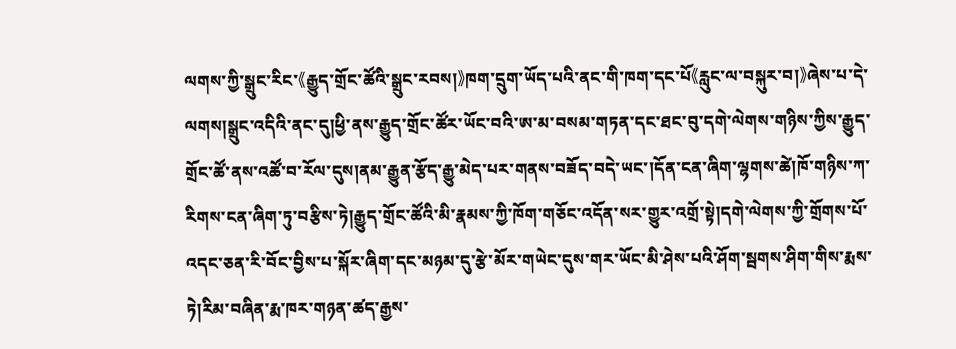ལགས་ཀྱི་སྒྲུང་རིང་《རྒྱུད་གྲོང་ཚོའི་སྒྲུང་རབས།》ཁག་དྲུག་ཡོད་པའི་ནང་གི་ཁག་དང་པོ《རླུང་ལ་བསྐུར་བ།》ཞེས་པ་དེ་ལགས།སྒྲུང་འདིའི་ནང་དུ།ཕྱི་ནས་རྒྱུད་གྲོང་ཚོར་ཡོང་བའི་ཨ་མ་བསམ་གཏན་དང་ཐང་བུ་དགེ་ལེགས་གཉིས་ཀྱིས་རྒྱུད་གྲོང་ཚོ་ནས་འཚོ་བ་རོལ་དུས།ནམ་རྒྱུན་རྩོད་རྒྱུ་མེད་པར་གནས་བཟོད་བདེ་ཡང་།དོན་ངན་ཞིག་ལྷགས་ཚེ།ཁོ་གཉིས་ཀ་རིགས་ངན་ཞིག་ཏུ་བརྩིས་ཏེ།རྒྱུད་གྲོང་ཚོའི་མི་རྣམས་ཀྱི་ཁོག་གཅོང་འདོན་སར་གྱུར་འགྲོ་སྟེ།དགེ་ལེགས་ཀྱི་གྲོགས་པོ་འདང་ཅན་རི་བོང་བྱིས་པ་སྐོར་ཞིག་དང་མཉམ་དུ་རྩེ་མོར་གཡེང་དུས་གར་ཡོང་མི་ཤེས་པའི་ཤོག་སྦགས་ཤིག་གིས་རྨས་ཏེ།རིམ་བཞིན་རྨ་ཁར་གཉན་ཚད་རྒྱས་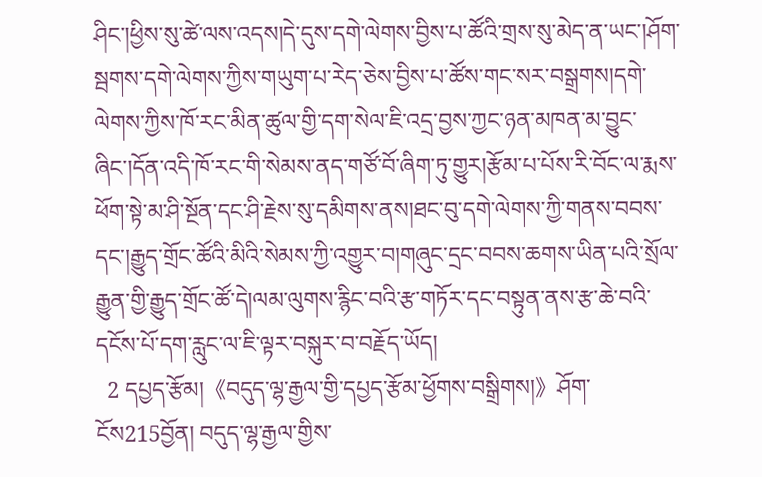ཤིང་།ཕྱིས་སུ་ཚེ་ལས་འདས།དེ་དུས་དགེ་ལེགས་བྱིས་པ་ཚོའི་གྲས་སུ་མེད་ན་ཡང་།ཤོག་སྦགས་དགེ་ལེགས་ཀྱིས་གཡུག་པ་རེད་ཅེས་བྱིས་པ་ཚོས་གང་སར་བསྒྲགས།དགེ་ལེགས་ཀྱིས་ཁོ་རང་མིན་ཚུལ་གྱི་དག་སེལ་ཇི་འདྲ་བྱས་ཀྱང་ཉན་མཁན་མ་བྱུང་ཞིང་།དོན་འདི་ཁོ་རང་གི་སེམས་ནད་གཙོ་བོ་ཞིག་ཏུ་གྱུར།རྩོམ་པ་པོས་རི་བོང་ལ་རྨས་ཕོག་སྟེ་མ་ཤི་སྔོན་དང་ཤི་རྗེས་སུ་དམིགས་ནས།ཐང་བུ་དགེ་ལེགས་ཀྱི་གནས་བབས་དང་།རྒྱུད་གྲོང་ཚོའི་མིའི་སེམས་ཀྱི་འགྱུར་བ།གཞུང་དྲང་བབས་ཆགས་ཡིན་པའི་སྲོལ་རྒྱུན་གྱི་རྒྱུད་གྲོང་ཚོ་དེ།ལམ་ལུགས་རྙིང་བའི་རྩ་གཏོར་དང་བསྟུན་ནས་རྩ་ཆེ་བའི་དངོས་པོ་དག་རླུང་ལ་ཇི་ལྟར་བསྐུར་བ་བརྗོད་ཡོད།
  2 དཔྱད་རྩོམ།《བདུད་ལྷ་རྒྱལ་གྱི་དཔྱད་རྩོམ་ཕྱོགས་བསྒྲིགས།》ཤོག་ངོས215བྱོན། བདུད་ལྷ་རྒྱལ་གྱིས་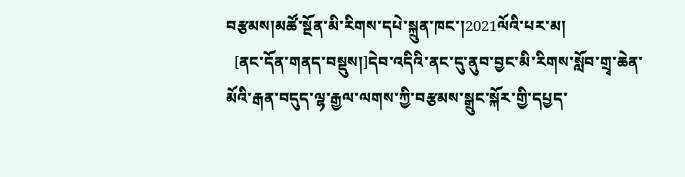བརྩམས།མཚོ་སྔོན་མི་རིགས་དཔེ་སྐྲུན་ཁང་།2021ལོའི་པར་མ།
  [ནང་དོན་གནད་བསྡུས།]དེབ་འདིའི་ནང་དུ་ནུབ་བྱང་མི་རིགས་སློབ་གྲྭ་ཆེན་མོའི་རྒན་བདུད་ལྷ་རྒྱལ་ལགས་ཀྱི་བརྩམས་སྒྲུང་སྐོར་གྱི་དཔྱད་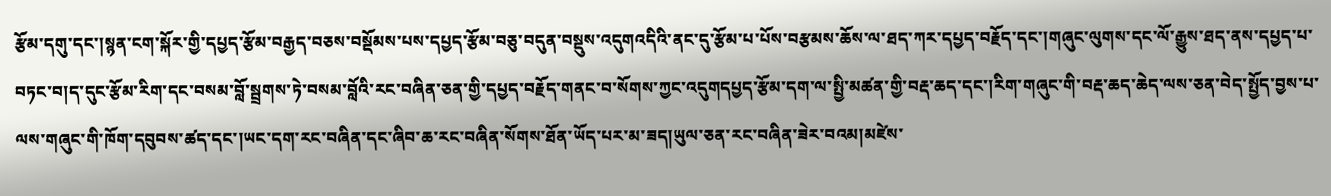རྩོམ་དགུ་དང་།སྙན་ངག་སྐོར་གྱི་དཔྱད་རྩོམ་བརྒྱད་བཅས་བསྡོམས་པས་དཔྱད་རྩོམ་བཅུ་བདུན་བསྡུས་འདུགའདིའི་ནང་དུ་རྩོམ་པ་པོས་བརྩམས་ཆོས་ལ་ཐད་ཀར་དཔྱད་བརྗོད་དང་།གཞུང་ལུགས་དང་ལོ་རྒྱུས་ཐད་ནས་དཔྱད་པ་བཏང་བ།ད་དུང་རྩོམ་རིག་དང་བསམ་བློ་སྦྲགས་ཏེ་བསམ་བློའི་རང་བཞིན་ཅན་གྱི་དཔྱད་བརྗོད་གནང་བ་སོགས་ཀྱང་འདུགདཔྱད་རྩོམ་དག་ལ་སྤྱི་མཚན་གྱི་བརྡ་ཆད་དང་།རིག་གཞུང་གི་བརྡ་ཆད་ཆེད་ལས་ཅན་བེད་སྤྱོད་བྱས་པ་ལས་གཞུང་གི་ཁོག་དབུབས་ཚད་དང་།ཡང་དག་རང་བཞིན་དང་ཞིབ་ཆ་རང་བཞིན་སོགས་ཐོན་ཡོད་པར་མ་ཟད།ཡུལ་ཅན་རང་བཞིན་ཟེར་བའམ།མཛེས་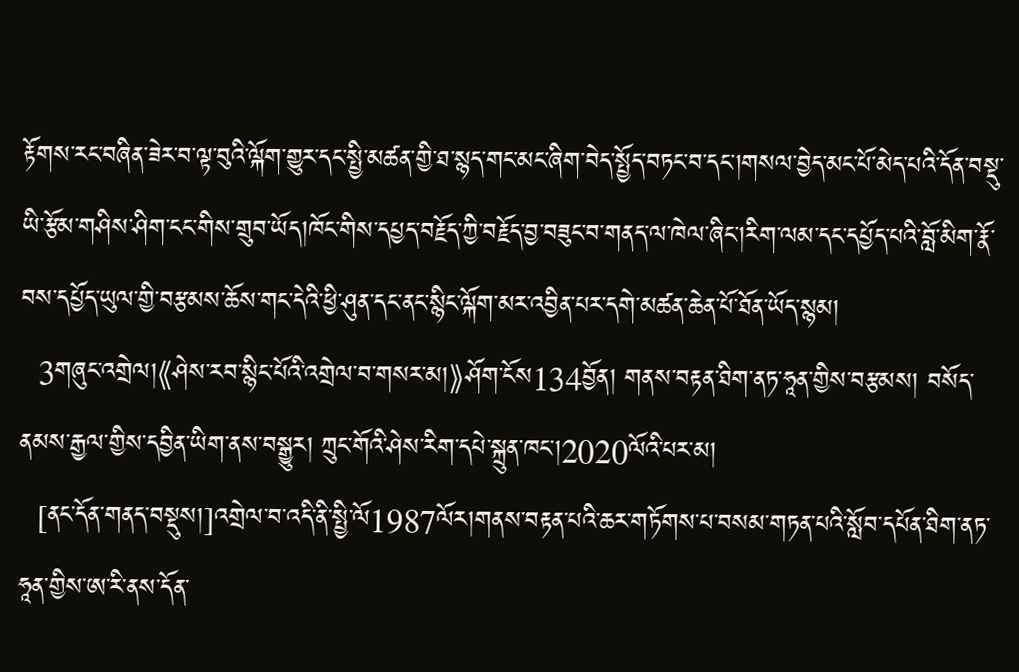རྟོགས་རང་བཞིན་ཟེར་བ་ལྟ་བུའི་ལྐོག་གྱུར་དང་སྤྱི་མཚན་གྱི་ཐ་སྙད་གང་མང་ཞིག་བེད་སྤྱོད་བཏང་བ་དང་།གསལ་བྱེད་མང་པོ་མེད་པའི་དོན་བསྡུ་ཡི་རྩོམ་གཤིས་ཤིག་ངང་གིས་གྲུབ་ཡོད།ཁོང་གིས་དཔྱད་བརྗོད་ཀྱི་བརྗོད་བྱ་བཟུང་བ་གནད་ལ་ཁེལ་ཞིང་།རིག་ལམ་དང་དཔྱོད་པའི་བློ་མིག་རྣོ་བས་དཔྱོད་ཡུལ་གྱི་བརྩམས་ཆོས་གང་དེའི་ཕྱི་ཤུན་དང་ནང་སྙིང་ལྐོག་མར་འབྱིན་པར་དགེ་མཚན་ཆེན་པོ་ཐོན་ཡོད་སྙམ།
  3གཞུང་འགྲེལ།《ཤེས་རབ་སྙིང་པོའི་འགྲེལ་བ་གསར་མ།》ཤོག་ངོས134བྱོན། གནས་བརྟན་ཐིག་ནཏ་ཧཱན་གྱིས་བརྩམས། བསོད་ནམས་རྒྱལ་གྱིས་དབྱིན་ཡིག་ནས་བསྒྱུར། ཀྲུང་གོའི་ཤེས་རིག་དཔེ་སྐྲུན་ཁང་།2020ལོའི་པར་མ།
  [ནང་དོན་གནད་བསྡུས།]འགྲེལ་བ་འདི་ནི་སྤྱི་ལོ1987ལོར།གནས་བརྟན་པའི་ཆར་གཏོགས་པ་བསམ་གཏན་པའི་སློབ་དཔོན་ཐིག་ནཏ་ཧཱན་གྱིས་ཨ་རི་ནས་དོན་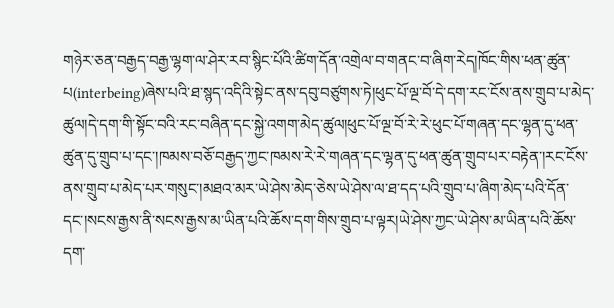གཉེར་ཅན་བརྒྱད་བརྒྱ་ལྷག་ལ་ཤེར་རབ་སྙིང་པོའི་ཚིག་དོན་འགྲེལ་བ་གནང་བ་ཞིག་རེད།ཁོང་གིས་ཕན་ཚུན་པ(interbeing)ཞེས་པའི་ཐ་སྙད་འདིའི་སྟེང་ནས་དབུ་བཙུགས་ཏེ།ཕུང་པོ་ལྔ་བོ་དེ་དག་རང་ངོས་ནས་གྲུབ་པ་མེད་ཚུལ།དེ་དག་གི་སྟོང་བའི་རང་བཞིན་དང་སྐྱེ་འགག་མེད་ཚུལ།ཕུང་པོ་ལྔ་བོ་རེ་རེ་ཕུང་པོ་གཞན་དང་ལྷན་དུ་ཕན་ཚུན་དུ་གྲུབ་པ་དང་།ཁམས་བཅོ་བརྒྱད་ཀྱང་ཁམས་རེ་རེ་གཞན་དང་ལྷན་དུ་ཕན་ཚུན་གྲུབ་པར་བརྟེན་།རང་ངོས་ནས་གྲུབ་པ་མེད་པར་གསུང་།མཐའ་མར་ཡེ་ཤེས་མེད་ཅེས་ཡེ་ཤེས་ལ་ཐ་དད་པའི་གྲུབ་པ་ཞིག་མེད་པའི་དོན་དང་།སངས་རྒྱས་ནི་སངས་རྒྱས་མ་ཡིན་པའི་ཆོས་དག་གིས་གྲུབ་པ་ལྟར།ཡེ་ཤེས་ཀྱང་ཡེ་ཤེས་མ་ཡིན་པའི་ཆོས་དག་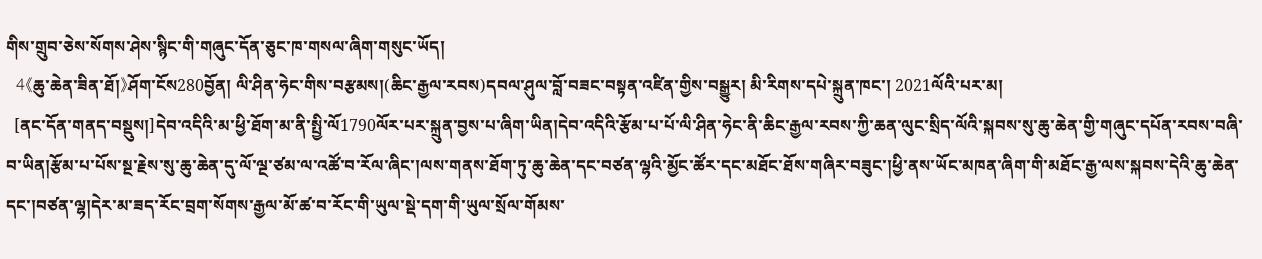གིས་གྲུབ་ཅེས་སོགས་ཤེས་སྙིང་གི་གཞུང་དོན་ཅུང་ཁ་གསལ་ཞིག་གསུང་ཡོད།
  4《ཆུ་ཆེན་ཟིན་ཐོ།》ཤོག་ངོས280བྱོན། ལི་ཤིན་ཧེང་གིས་བརྩམས།(ཆིང་རྒྱལ་རབས)དབལ་ཤུལ་བློ་བཟང་བསྟན་འཛིན་གྱིས་བསྒྱུར། མི་རིགས་དཔེ་སྐྲུན་ཁང་། 2021ལོའི་པར་མ།
  [ནང་དོན་གནད་བསྡུས།]དེབ་འདིའི་མ་ཕྱི་ཐོག་མ་ནི་སྤྱི་ལོ1790ལོར་པར་སྐྲུན་བྱས་པ་ཞིག་ཡིན།དེབ་འདིའི་རྩོམ་པ་པོ་ལི་ཤིན་ཧེང་ནི་ཆིང་རྒྱལ་རབས་ཀྱི་ཆན་ལུང་སྲིད་ལོའི་སྐབས་སུ་ཆུ་ཆེན་གྱི་གཞུང་དཔོན་རབས་བཞི་བ་ཡིན།རྩོམ་པ་པོས་སྔ་རྗེས་སུ་ཆུ་ཆེན་དུ་ལོ་ལྔ་ཙམ་ལ་འཚོ་བ་རོལ་ཞིང་།ལས་གནས་ཐོག་ཏུ་ཆུ་ཆེན་དང་བཙན་ལྷའི་མྱོང་ཚོར་དང་མཐོང་ཐོས་གཞིར་བཟུང་།ཕྱི་ནས་ཡོང་མཁན་ཞིག་གི་མཐོང་རྒྱ་ལས་སྐབས་དེའི་ཆུ་ཆེན་དང་།བཙན་ལྷ།དེར་མ་ཟད་རོང་བྲག་སོགས་རྒྱལ་མོ་ཚ་བ་རོང་གི་ཡུལ་སྡེ་དག་གི་ཡུལ་སྲོལ་གོམས་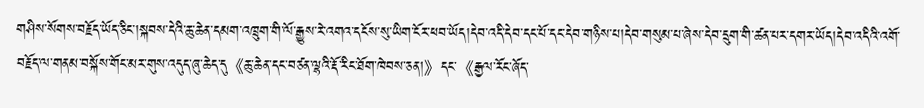གཤིས་སོགས་བརྗོད་ཡོད་ཅིང་།སྐབས་དེའི་ཆུ་ཆེན་དམག་འཁྲུག་གི་ལོ་རྒྱུས་རེ་འགའ་དངོས་སུ་ཡིག་ངོར་ཕབ་ཡོད།དེབ་འདི་དེབ་དང་པོ་དང་དེབ་གཉིས་པ།དེབ་གསུམ་པ་ཞེས་དེབ་དྲུག་གི་ཚན་པར་དགར་ཡོད།དེབ་འདིའི་འགོ་བརྗོད་ལ་གནམ་བསྐོས་གོང་མར་གུས་འདུད་ཞུ་ཆེད་དུ《ཆུ་ཆེན་དང་བཙན་ལྷའི་རྡོ་རིང་ཐོག་ཁེབས་ཅན།》དང་《རྒྱལ་རོང་ཞོད་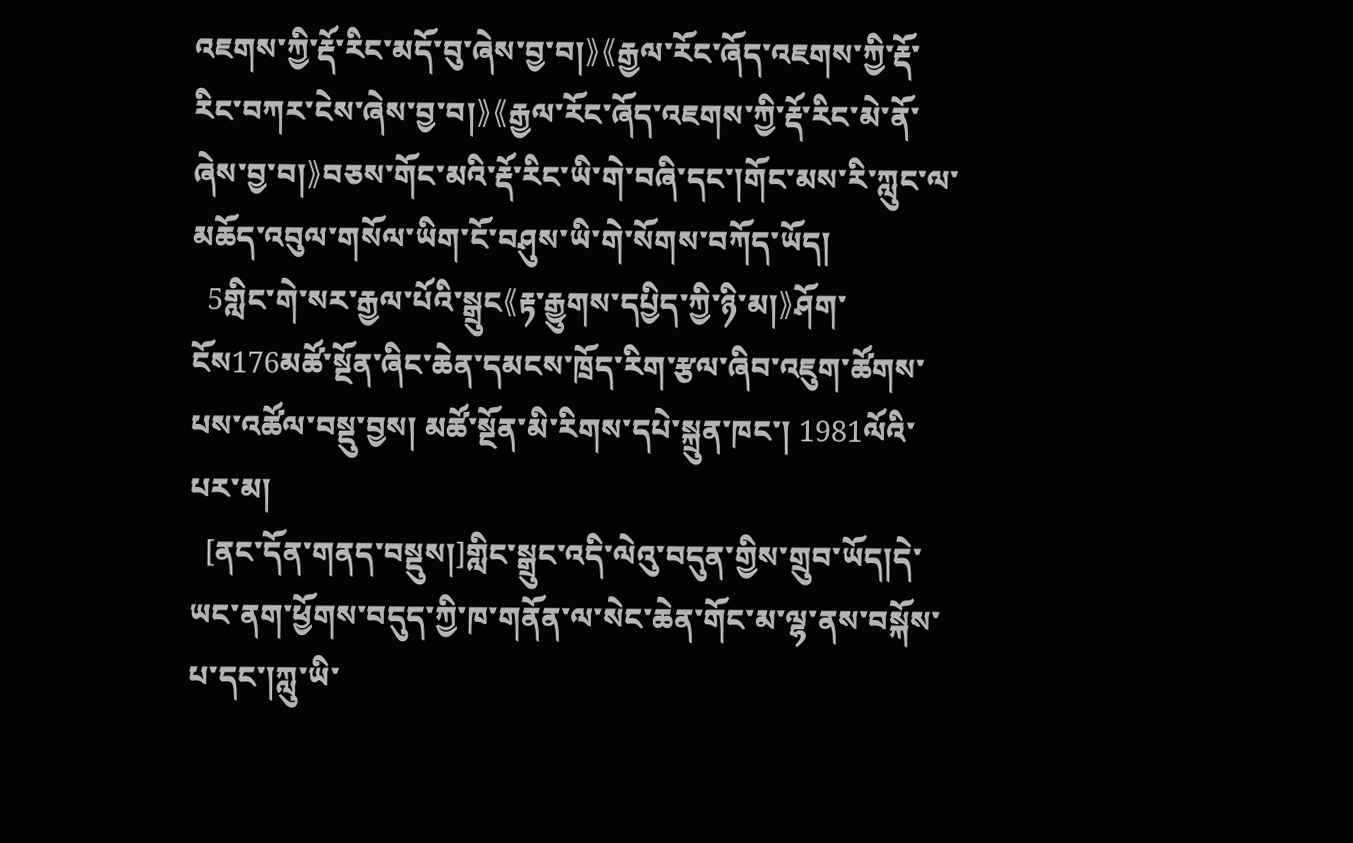འཇགས་ཀྱི་རྡོ་རིང་མདོ་བུ་ཞེས་བྱ་བ།》《རྒྱལ་རོང་ཞོད་འཇགས་ཀྱི་རྡོ་རིང་བཀར་ངེས་ཞེས་བྱ་བ།》《རྒྱལ་རོང་ཞོད་འཇགས་ཀྱི་རྡོ་རིང་མེ་ནོ་ཞེས་བྱ་བ།》བཅས་གོང་མའི་རྡོ་རིང་ཡི་གེ་བཞི་དང་།གོང་མས་རི་ཀླུང་ལ་མཆོད་འབུལ་གསོལ་ཡིག་ངོ་བཤུས་ཡི་གེ་སོགས་བཀོད་ཡོད།
  5གླིང་གེ་སར་རྒྱལ་པོའི་སྒྲུང《རྟ་རྒྱུགས་དཔྱིད་ཀྱི་ཉི་མ།》ཤོག་ངོས176མཚོ་སྔོན་ཞིང་ཆེན་དམངས་ཁྲོད་རིག་རྩལ་ཞིབ་འཇུག་ཚོགས་པས་འཚོལ་བསྡུ་བྱས། མཚོ་སྔོན་མི་རིགས་དཔེ་སྐྲུན་ཁང་། 1981ལོའི་པར་མ།
  [ནང་དོན་གནད་བསྡུས།]གླིང་སྒྲུང་འདི་ལེའུ་བདུན་གྱིས་གྲུབ་ཡོད།དེ་ཡང་ནག་ཕྱོགས་བདུད་ཀྱི་ཁ་གནོན་ལ་སེང་ཆེན་གོང་མ་ལྷ་ནས་བསྐོས་པ་དང་།ཀླུ་ཡི་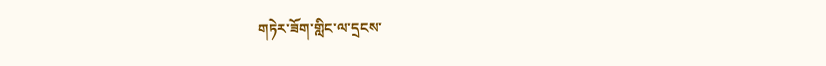གཏེར་ཟོག་གླིང་ལ་དྲངས་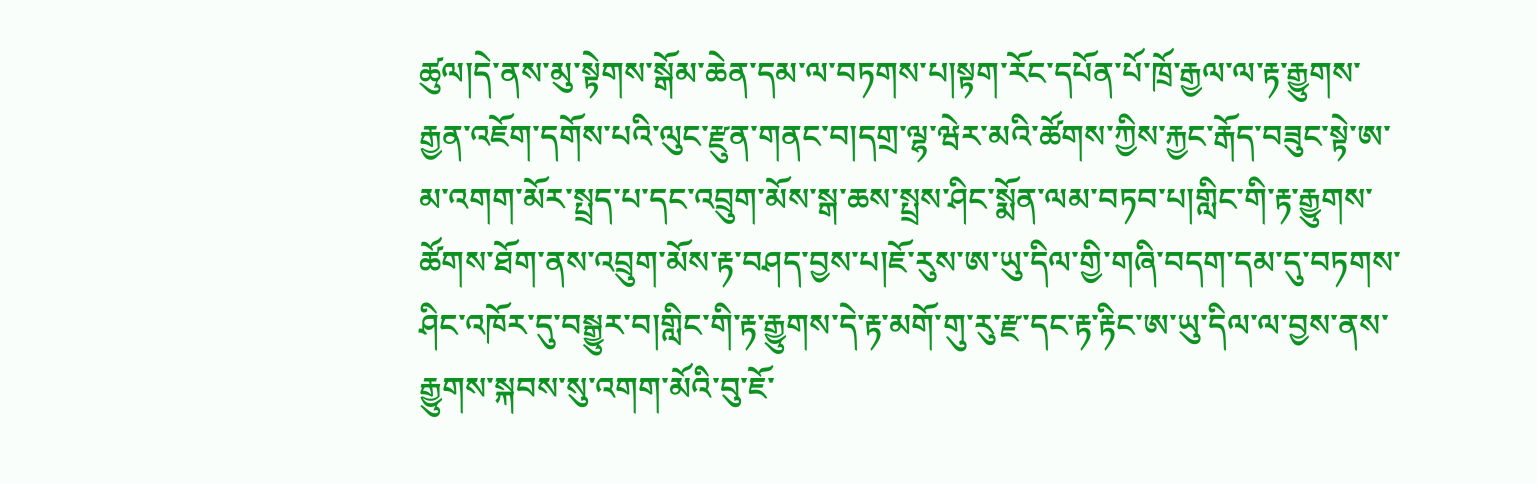ཚུལ།དེ་ནས་མུ་སྟེགས་སྒོམ་ཆེན་དམ་ལ་བཏགས་པ།སྟག་རོང་དཔོན་པོ་ཁྲོ་རྒྱལ་ལ་རྟ་རྒྱུགས་རྒྱན་འཇོག་དགོས་པའི་ལུང་རྫུན་གནང་བ།དགྲ་ལྷ་ཝེར་མའི་ཚོགས་ཀྱིས་རྐྱང་རྒོད་བཟུང་སྟེ་ཨ་མ་འགག་མོར་སྤྲད་པ་དང་འབྲུག་མོས་སྒ་ཆས་སྤྲས་ཤིང་སྨོན་ལམ་བཏབ་པ།གླིང་གི་རྟ་རྒྱུགས་ཚོགས་ཐོག་ནས་འབྲུག་མོས་རྟ་བཤད་བྱས་པ།ཇོ་རུས་ཨ་ཡུ་དིལ་གྱི་གཞི་བདག་དམ་དུ་བཏགས་ཤིང་འཁོར་དུ་བསྒྱུར་བ།གླིང་གི་རྟ་རྒྱུགས་དེ་རྟ་མགོ་གུ་རུ་རྫ་དང་རྟ་རྟིང་ཨ་ཡུ་དིལ་ལ་བྱས་ནས་རྒྱུགས་སྐབས་སུ་འགག་མོའི་བུ་ཇོ་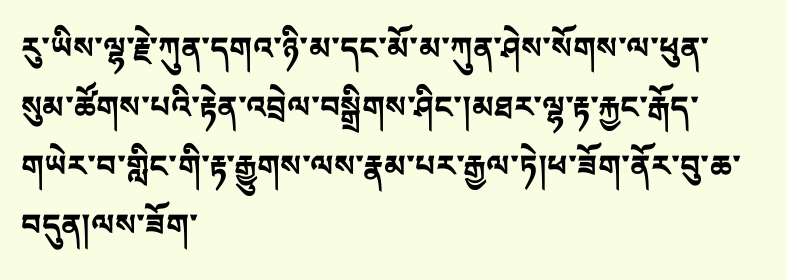རུ་ཡིས་ལྷ་རྗེ་ཀུན་དགའ་ཉི་མ་དང་མོ་མ་ཀུན་ཤེས་སོགས་ལ་ཕུན་སུམ་ཚོགས་པའི་རྟེན་འབྲེལ་བསྒྲིགས་ཤིང་།མཐར་ལྷ་རྟ་རྐྱང་རྒོད་གཡེར་བ་གླིང་གི་རྟ་རྒྱུགས་ལས་རྣམ་པར་རྒྱལ་ཏེ།ཕ་ཟོག་ནོར་བུ་ཆ་བདུན།ལས་ཟོག་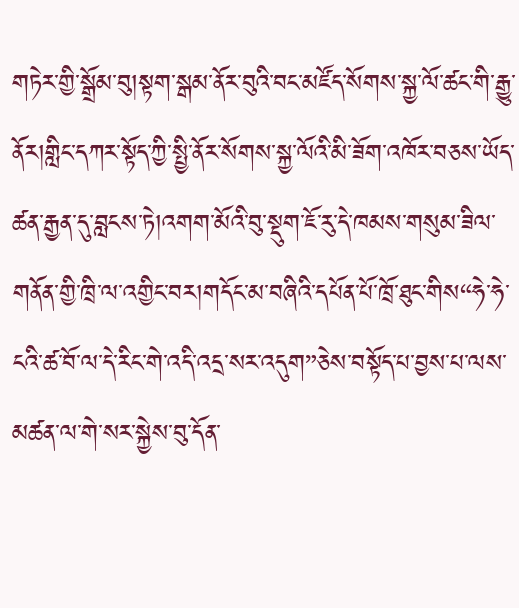གཏེར་གྱི་སྒྲོམ་བུ།སྟག་སྒམ་ནོར་བུའི་བང་མཛོད་སོགས་སྐྱ་ལོ་ཚང་གི་རྒྱུ་ནོར།གླིང་དཀར་སྟོད་ཀྱི་སྤྱི་ནོར་སོགས་སྐྱ་ལོའི་མི་ཟོག་འཁོར་བཅས་ཡོད་ཚན་རྒྱན་དུ་བླངས་ཏེ།འགག་མོའི་བུ་སྡུག་ཇོ་རུ་དེ་ཁམས་གསུམ་ཟིལ་གནོན་གྱི་ཁྲི་ལ་འགྱིང་བར།གདོང་མ་བཞིའི་དཔོན་པོ་ཁྲོ་ཐུང་གིས“ཧེ་ཧེ་ངའི་ཚ་བོ་ལ་དེ་རིང་གེ་འདི་འདྲ་སར་འདུག”ཅེས་བསྟོད་པ་བྱས་པ་ལས་མཚན་ལ་གེ་སར་སྐྱེས་བུ་དོན་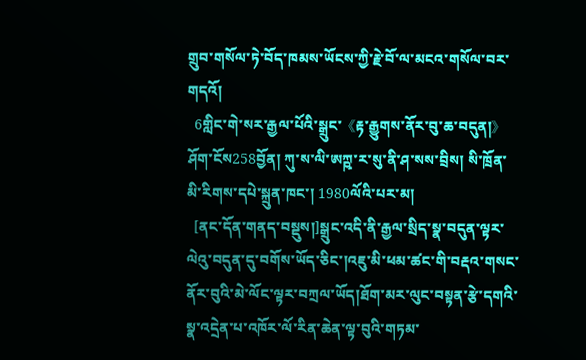གྲུབ་གསོལ་ཏེ་བོད་ཁམས་ཡོངས་ཀྱི་རྗེ་བོ་ལ་མངའ་གསོལ་བར་གདའོ།
  6གླིང་གེ་སར་རྒྱལ་པོའི་སྒྲུང་《རྟ་རྒྱུགས་ནོར་བུ་ཆ་བདུན།》ཤོག་ངོས258བྱོན། ཀུ་ས་ལི་ཨཀྵ་ར་སུ་ནི་ཤ་སས་བྲིས། སི་ཁྲོན་མི་རིགས་དཔེ་སྐྲུན་ཁང་། 1980ལོའི་པར་མ།
  [ནང་དོན་གནད་བསྡུས།]སྒྲུང་འདི་ནི་རྒྱལ་སྲིད་སྣ་བདུན་ལྟར་ལེའུ་བདུན་དུ་བགོས་ཡོད་ཅིང་།འཇུ་མི་ཕམ་ཚང་གི་བརྡའ་གསང་ནོར་བུའི་མེ་ལོང་ལྟར་བཀྲལ་ཡོད།ཐོག་མར་ལུང་བསྟན་རྩེ་དགའི་སྣ་འདྲེན་པ་འཁོར་ལོ་རིན་ཆེན་ལྟ་བུའི་གཏམ་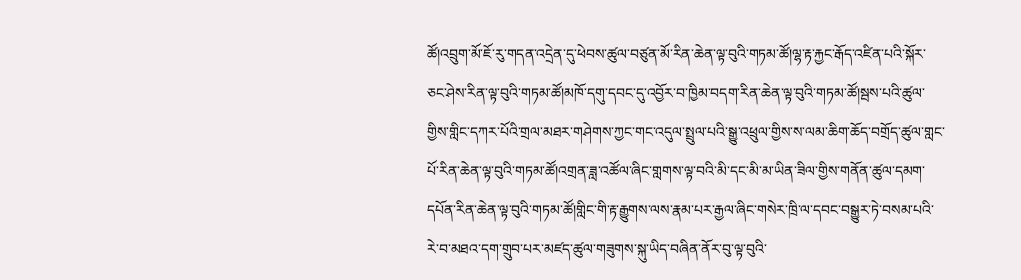ཚོ།འབྲུག་མོ་ཇོ་རུ་གདན་འདྲེན་དུ་ཕེབས་ཚུལ་བཙུན་མོ་རིན་ཆེན་ལྟ་བུའི་གཏམ་ཚོ།ལྷ་རྟ་རྐྱང་རྒོད་འཛིན་པའི་སྐོར་ཅང་ཤེས་རིན་ལྟ་བུའི་གཏམ་ཚོ།མཁོ་དགུ་དབང་དུ་འབྱོར་བ་ཁྱིམ་བདག་རིན་ཆེན་ལྟ་བུའི་གཏམ་ཚོ།སྦས་པའི་ཚུལ་གྱིས་གླིང་དཀར་པོའི་གྲལ་མཐར་གཤེགས་ཀྱང་གང་འདུལ་སྤྲུལ་པའི་སྒྱུ་འཕྲུལ་གྱིས་ས་ལམ་ཆིག་ཆོད་བགྲོད་ཚུལ་གླང་པོ་རིན་ཆེན་ལྟ་བུའི་གཏམ་ཚོ།འགྲན་ཟླ་འཚོལ་ཞིང་གླགས་ལྟ་བའི་མི་དང་མི་མ་ཡིན་ཟིལ་གྱིས་གནོན་ཚུལ་དམག་དཔོན་རིན་ཆེན་ལྟ་བུའི་གཏམ་ཚོ།གླིང་གི་རྟ་རྒྱུགས་ལས་རྣམ་པར་རྒྱལ་ཞིང་གསེར་ཁྲི་ལ་དབང་བསྒྱུར་ཏེ་བསམ་པའི་རེ་བ་མཐའ་དག་གྲུབ་པར་མཛད་ཚུལ་གཟུགས་སྐུ་ཡིད་བཞིན་ནོར་བུ་ལྟ་བུའི་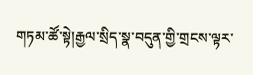གཏམ་ཚོ་སྟེ།རྒྱལ་སྲིད་སྣ་བདུན་གྱི་གྲངས་ལྟར་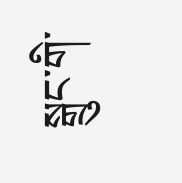སྒྲུང་གི་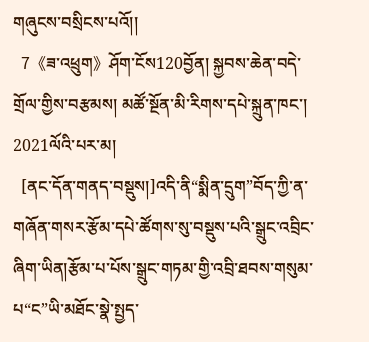གཞུངས་བསྲིངས་པའོ།།
  7《ཟ་འཕྲུག》ཤོག་ངོས120བྱོན། སྐྱབས་ཆེན་བདེ་གྲོལ་གྱིས་བརྩམས། མཚོ་སྔོན་མི་རིགས་དཔེ་སྐྲུན་ཁང་། 2021ལོའི་པར་མ།
  [ནང་དོན་གནད་བསྡུས།]འདི་ནི“སྨིན་དྲུག”བོད་ཀྱི་ན་གཞོན་གསར་རྩོམ་དཔེ་ཚོགས་སུ་བསྡུས་པའི་སྒྲུང་འབྲིང་ཞིག་ཡིན།རྩོམ་པ་པོས་སྒྲུང་གཏམ་གྱི་འབྲི་ཐབས་གསུམ་པ“ང”ཡི་མཐོང་སྣེ་སྤྱད་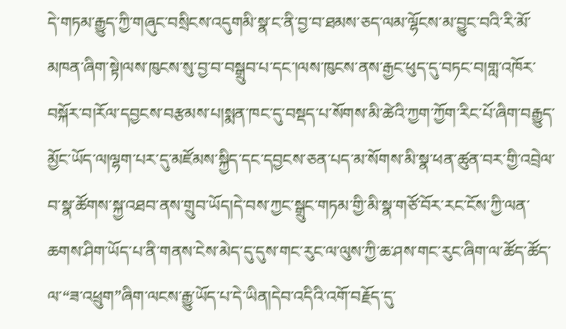དེ་གཏམ་རྒྱུད་ཀྱི་གཞུང་བསྲིངས་འདུགམི་སྣ་ང་ནི་བྱ་བ་ཐམས་ཅད་ལམ་ལྷོངས་མ་བྱུང་བའི་རི་མོ་མཁན་ཞིག་སྟེ།ལས་ཁུངས་སུ་བྱ་བ་བསྒྲུབ་པ་དང་།ལས་ཁུངས་ནས་རྒྱང་ཕུད་དུ་བཏང་བ།གླ་འཁོར་བསྐོར་བ།རོལ་དབྱངས་བརྩམས་པ།སྨན་ཁང་དུ་བསྡད་པ་སོགས་མི་ཚེའི་ཀྱག་ཀྱོག་རིང་པོ་ཞིག་བརྒྱུད་མྱོང་ཡོད་ལ།ལྷག་པར་དུ་མཛོམས་སྐྱིད་དང་དབྱངས་ཅན་པད་མ་སོགས་མི་སྣ་ཕན་ཚུན་བར་གྱི་འབྲེལ་བ་སྣ་ཚོགས་སྐྱ་འཐབ་ནས་གྲུབ་ཡོད།དེ་བས་ཀྱང་སྒྲུང་གཏམ་གྱི་མི་སྣ་གཙོ་བོར་རང་ངོས་ཀྱི་ལན་ཆགས་ཤིག་ཡོད་པ་ནི་གནས་ངེས་མེད་དུ་དུས་གང་རུང་ལ་ལུས་ཀྱི་ཆ་ཤས་གང་རུང་ཞིག་ལ་ཚོད་ཚོད་ལ་“ཟ་འཕྲུག”ཞིག་ལངས་རྒྱུ་ཡོད་པ་དེ་ཡིན།དེབ་འདིའི་འགོ་བརྗོད་དུ་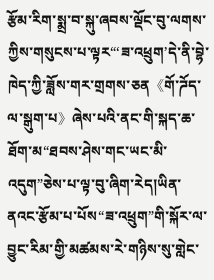རྩོམ་རིག་སྨྲ་བ་སྐུ་ཞབས་ལྡོང་བུ་ལགས་ཀྱིས་གསུངས་པ་ལྟར“‘ཟ་འཕྲུག’དེ་ནི་བྷེ་ཁེད་ཀྱི་ཟློས་གར་གྲགས་ཅན《གོ་ཌོད་ལ་སྒུག་པ》ཞེས་པའི་ནང་གི་སྐད་ཆ་ཐོག་མ“ཐབས་ཤེས་གང་ཡང་མི་འདུག”ཅེས་པ་ལྟ་བུ་ཞིག་རེད།ཡིན་ནའང་རྩོམ་པ་པོས“ཟ་འཕྲུག”གི་སྐོར་ལ་བྱུང་རིམ་གྱི་མཚམས་རེ་གཉིས་སུ་གླེང་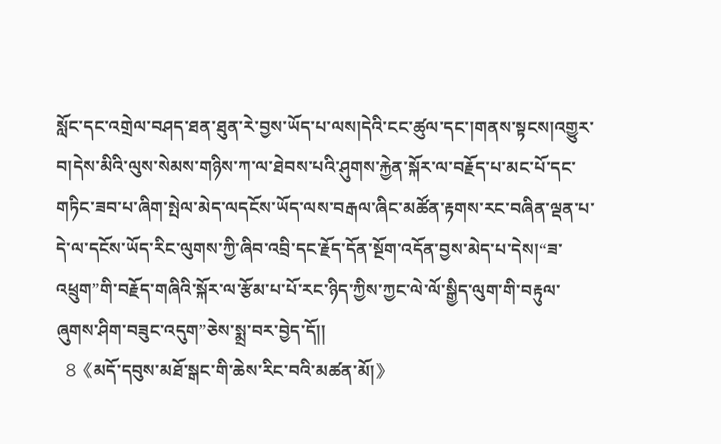སློང་དང་འགྲེལ་བཤད་ཐན་ཐུན་རེ་བྱས་ཡོད་པ་ལས།དེའི་ངང་ཚུལ་དང་།གནས་སྟངས།འགྱུར་བ།དེས་མིའི་ལུས་སེམས་གཉིས་ཀ་ལ་ཐེབས་པའི་ཤུགས་རྐྱེན་སྐོར་ལ་བརྗོད་པ་མང་པོ་དང་གཏིང་ཟབ་པ་ཞིག་སྤེལ་མེད་ལདངོས་ཡོད་ལས་བརྒལ་ཞིང་མཚོན་རྟགས་རང་བཞིན་ལྡན་པ་དེ་ལ་དངོས་ཡོད་རིང་ལུགས་ཀྱི་ཞིབ་འབྲི་དང་རྗོད་དོན་སྔོག་འདོན་བྱས་མེད་པ་དེས།“ཟ་འཕྲུག”གི་བརྗོད་གཞིའི་སྐོར་ལ་རྩོམ་པ་པོ་རང་ཉིད་ཀྱིས་ཀྱང་ལེ་ལོ་སྒྱིད་ལུག་གི་བརྟུལ་ཞུགས་ཤིག་བཟུང་འདུག”ཅེས་སྨྲ་བར་བྱེད་དོ།།
  8《མདོ་དབུས་མཐོ་སྒང་གི་ཆེས་རིང་བའི་མཚན་མོ།》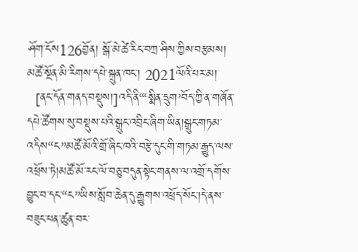ཤོག་ངོས126བྱོན། སྒོ་མེ་ཚེ་རིང་བཀྲ་ཤིས་ཀྱིས་བརྩམས། མཚོ་སྔོན་མི་རིགས་དཔེ་སྐྲུན་ཁང་། 2021ལོའི་པར་མ།
  [ནང་དོན་གནད་བསྡུས།]འདི་ནི“‘སྨིན་དྲུག’བོད་ཀྱི་ན་གཞོན་དཔེ་ཚོགས་སུ་བསྡུས་པའི་སྒྲུང་འབྲིང་ཞིག་ཡིན།སྒྲུང་གཏམ་འདིས“ང”མཚོ་མོའི་གྲོ་ཞིང་ཁའི་བརྩེ་དུང་གི་གཏམ་རྒྱུད་ལས་འཕྲོས་ཏེ།མཚོ་མོ་རང་ལོ་བཅུ་བདུན་སྟེང་གནས་ལ་འགྲོ་དགོས་བྱུང་བ་དང་“ང”ཡིས་སློབ་ཆེན་དུ་རྒྱུགས་འཕྲོད་སོང་།དེ་ནས་བཟུང་ཕན་ཚུན་བར་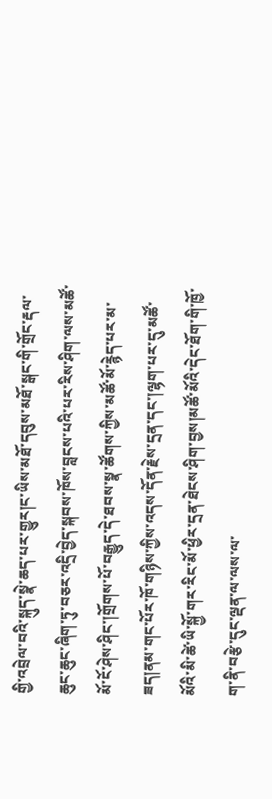གྱི་འབྲེལ་བའི་སྐུད་སྣེ་ཆད་པར་གྱུར།ང་ཡིས་མཐོ་དབུས་མཐོ་སྒང་གི་གྲོང་རྡལ་ཆུང་ཆུང་ཞིག་ཏུ་བཅར་འདྲི་བྱེད་སྐབས་ཁོས་བླངས་པའི་པར་རིས་ཤིག་ལས་མཚོ་མོ་ངོ་ཤེས་ཤིང་།གྲོགས་པོ་བརྒྱུད་དེ་ཐབས་སྣ་ཚོགས་ཀྱིས་མཚོ་མོ་རྙེད་པར་མ་ཟད།ནམ་གང་པོར་ཁོ་གཉིས་ཀྱིས་འདས་དོན་རྗེས་དྲན་དང་།ལྷག་པར་དུ་མཚོ་མོའི་མི་ཚེ་ཡི་སྐྱོ་གར་རིང་མོ་ཕྱིར་དྲན་ཐེངས་ཤིག་བྱས།མཚོ་མོའི་དེང་ཐོག་གི་ཁྱོ་ག་ནི་བརྩེ་དུང་ལྡན་ལ་ལས་ལ་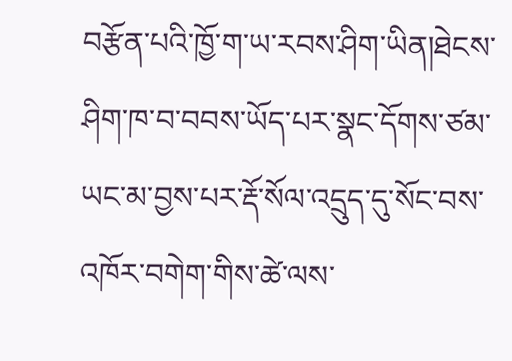བརྩོན་པའི་ཁྱོ་ག་ཡ་རབས་ཤིག་ཡིན།ཐེངས་ཤིག་ཁ་བ་བབས་ཡོད་པར་སྣང་དོགས་ཙམ་ཡང་མ་བྱས་པར་རྡོ་སོལ་འདྲུད་དུ་སོང་བས་འཁོར་བགེག་གིས་ཚེ་ལས་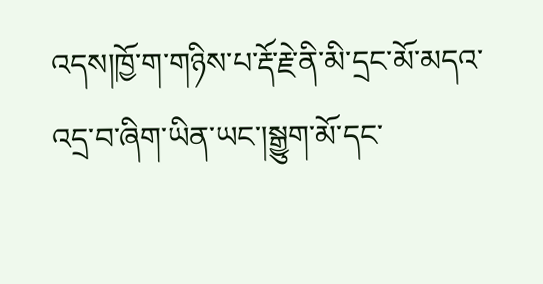འདས།ཁྱོ་ག་གཉིས་པ་རྡོ་རྗེ་ནི་མི་དྲང་མོ་མདའ་འདྲ་བ་ཞིག་ཡིན་ཡང་།སྒྱུག་མོ་དང་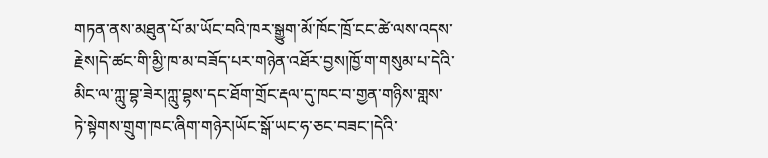གཏན་ནས་མཐུན་པོ་མ་ཡོང་བའི་ཁར་སྒྱུག་མོ་ཁོང་ཁྲོ་ངང་ཚེ་ལས་འདས་རྗེས།དེ་ཚང་གི་མྱི་ཁ་མ་བཟོད་པར་གཉེན་འཐོར་བྱས།ཁྱོ་ག་གསུམ་པ་དེའི་མིང་ལ་ཀླུ་བྷ་ཟེར།ཀླུ་བྷས་དང་ཐོག་གྲོང་རྡལ་དུ་ཁང་བ་གྱན་གཉིས་གླས་ཏེ་སྟེགས་གྲུག་ཁང་ཞིག་གཉེར།ཡོང་སྒོ་ཡང་ཧ་ཅང་བཟང་།དེའི་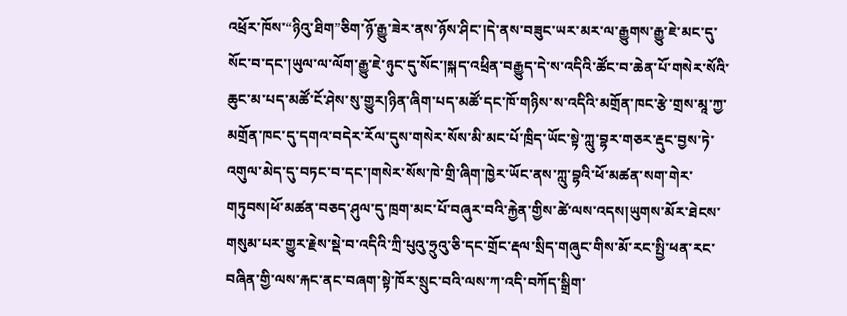འཕྲོར་ཁོས་“ཉིའུ་ཐིག”ཅིག་ཉོ་རྒྱུ་ཟེར་ནས་ཉོས་ཤིང་།དེ་ནས་བཟུང་ཡར་མར་ལ་རྒྱུགས་རྒྱུ་ཇེ་མང་དུ་སོང་བ་དང་།ཡུལ་ལ་ལོག་རྒྱུ་ཇེ་ཉུང་དུ་སོང་།སྐད་འཕྲིན་བརྒྱུད་དེ་ས་འདིའི་ཚོང་བ་ཆེན་པོ་གསེར་སོའི་ཆུང་མ་པད་མཚོ་ངོ་ཤེས་སུ་གྱུར།ཉིན་ཞིག་པད་མཚོ་དང་ཁོ་གཉིས་ས་འདིའི་མགྲོན་ཁང་རྩེ་གྲས་མཱ་ཀྱ་མགྲོན་ཁང་དུ་དགའ་བདེར་རོལ་དུས་གསེར་སོས་མི་མང་པོ་ཁྲིད་ཡོང་སྟེ་ཀླུ་བྷར་གཅར་རྡུང་བྱས་ཏེ་འགུལ་མེད་དུ་བཏང་བ་དང་།གསེར་སོས་ཁེ་གྲི་ཞིག་ཁྱེར་ཡོང་ནས་ཀླུ་བྷའི་ཕོ་མཚན་སག་གེར་གཏུབས།ཕོ་མཚན་བཅད་ཤུལ་དུ་ཁྲག་མང་པོ་བཞུར་བའི་རྐྱེན་གྱིས་ཚེ་ལས་འདས།ཡུགས་མོར་ཐེངས་གསུམ་པར་གྱུར་རྗེས་སྡེ་བ་འདིའི་ཀྲི་པུའུ་ཧྲུའུ་ཅི་དང་གྲོང་རྡལ་སྲིད་གཞུང་གིས་མོ་རང་སྤྱི་ཕན་རང་བཞིན་གྱི་ལས་རྐང་ནང་བཞག་སྟེ་ཁོར་སྲུང་བའི་ལས་ཀ་འདི་བཀོད་སྒྲིག་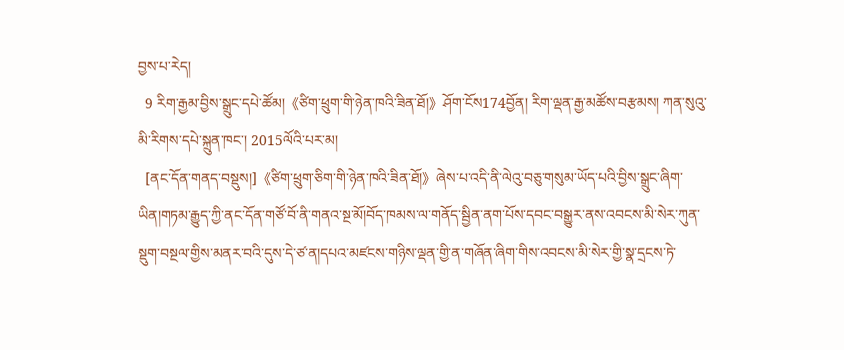བྱས་པ་རེད།
  9 རིག་རྒྱམ་བྱིས་སྒྲུང་དཔེ་ཚོམ།《ཙིག་ཕྲུག་གི་ཉེན་ཁའི་ཟིན་ཐོ།》ཤོག་ངོས174བྱོན། རིག་ལྡན་རྒྱ་མཚོས་བརྩམས། ཀན་སུའུ་མི་རིགས་དཔེ་སྐྲུན་ཁང་། 2015ལོའི་པར་མ།
  [ནང་དོན་གནད་བསྡུས།]《ཙིག་ཕྲུག་ཅིག་གི་ཉེན་ཁའི་ཟིན་ཐོ།》ཞེས་པ་འདི་ནི་ལེའུ་བཅུ་གསུམ་ཡོད་པའི་བྱིས་སྒྲུང་ཞིག་ཡིན།གཏམ་རྒྱུད་ཀྱི་ནང་དོན་གཙོ་བོ་ནི་གནའ་སྔ་མོ།བོད་ཁམས་ལ་གནོད་སྦྱིན་ནག་པོས་དབང་བསྒྱུར་ནས་འབངས་མི་སེར་ཀུན་སྡུག་བསྔལ་གྱིས་མནར་བའི་དུས་དེ་ཙ་ན།དཔའ་མཛངས་གཉིས་ལྡན་གྱི་ན་གཞོན་ཞིག་གིས་འབངས་མི་སེར་གྱི་སྣ་དྲངས་ཏེ་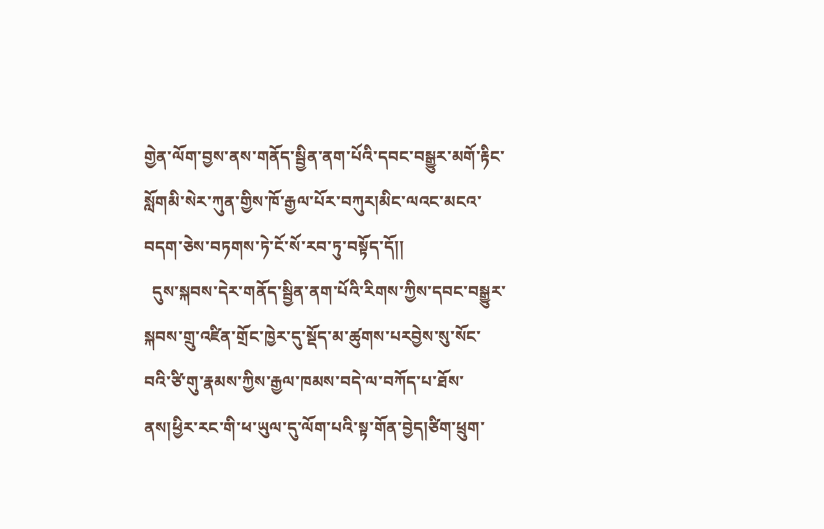གྱེན་ལོག་བྱས་ནས་གནོད་སྦྱིན་ནག་པོའི་དབང་བསྒྱུར་མགོ་རྟིང་སློགམི་སེར་ཀུན་གྱིས་ཁོ་རྒྱལ་པོར་བཀུར།མིང་ལའང་མངའ་བདག་ཅེས་བཏགས་ཏེ་ངོ་སོ་རབ་ཏུ་བསྟོད་དོ།།
  དུས་སྐབས་དེར་གནོད་སྦྱིན་ནག་པོའི་རིགས་ཀྱིས་དབང་བསྒྱུར་སྐབས་གྲུ་འཛིན་གྲོང་ཁྱེར་དུ་སྡོད་མ་ཚུགས་པརབྱེས་སུ་སོང་བའི་ཙི་གུ་རྣམས་ཀྱིས་རྒྱལ་ཁམས་བདེ་ལ་བཀོད་པ་ཐོས་ནས།ཕྱིར་རང་གི་ཕ་ཡུལ་དུ་ལོག་པའི་སྟ་གོན་བྱེད།ཙིག་ཕྲུག་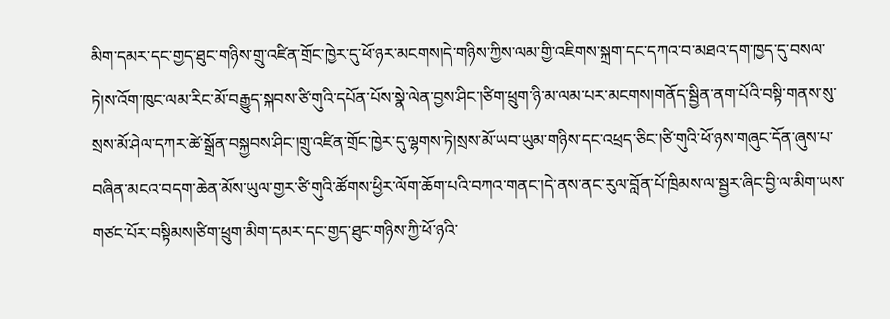མིག་དམར་དང་གྱད་ཐུང་གཉིས་གྲུ་འཛིན་གྲོང་ཁྱེར་དུ་ཕོ་ཉར་མངགས།དེ་གཉིས་ཀྱིས་ལམ་གྱི་འཇིགས་སྐྲག་དང་དཀའ་བ་མཐའ་དག་ཁྱད་དུ་བསལ་ཏེ།ས་འོག་ཁུང་ལམ་རིང་མོ་བརྒྱུད་སྐབས་ཙི་གུའི་དཔོན་པོས་སྣེ་ལེན་བྱས་ཤིང་།ཙིག་ཕྲུག་ཉི་མ་ལམ་པར་མངགས།གནོད་སྦྱིན་ནག་པོའི་བསྟི་གནས་སུ་སྲས་མོ་ཤེལ་དཀར་ཚེ་སྒྲོན་བསྐྱབས་ཤིང་།གྲུ་འཛིན་གྲོང་ཁྱེར་དུ་ལྷགས་ཏེ།སྲས་མོ་ཡབ་ཡུམ་གཉིས་དང་འཕྲད་ཅིང་།ཙི་གུའི་ཕོ་ཉས་གཞུང་དོན་ཞུས་པ་བཞིན་མངའ་བདག་ཆེན་མོས་ཡུལ་གྱར་ཙི་གུའི་ཚོགས་ཕྱིར་ལོག་ཆོག་པའི་བཀའ་གནང་།དེ་ནས་ནང་རུལ་བློན་པོ་ཁྲིམས་ལ་སྦྱར་ཞིང་བྱི་ལ་མིག་ཡས་གཙང་པོར་བསྟིམས།ཙིག་ཕྲུག་མིག་དམར་དང་གྱད་ཐུང་གཉིས་ཀྱི་ཕོ་ཉའི་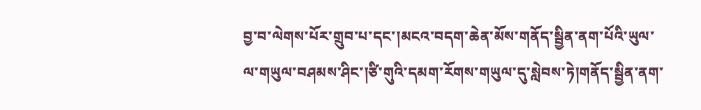བྱ་བ་ལེགས་པོར་གྲུབ་པ་དང་།མངའ་བདག་ཆེན་མོས་གནོད་སྦྱིན་ནག་པོའི་ཡུལ་ལ་གཡུལ་བཤམས་ཤིང་།ཙི་གུའི་དམག་རོགས་གཡུལ་དུ་སླེབས་ཏེ།གནོད་སྦྱིན་ནག་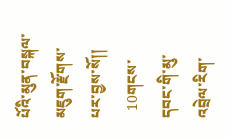པོའི་མུན་བསྐལ་མཇུག་རྫོགས་པར་བྱས་སོ།།
  10གངས་དབང་གི་མུ་འབྲེལ་རིག་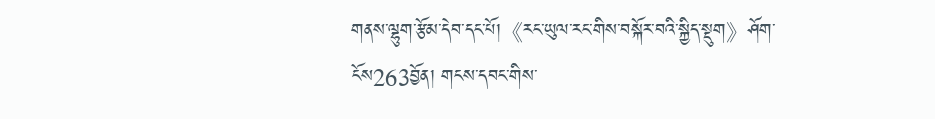གནས་ལྷུག་རྩོམ་དེབ་དང་པོ།《རང་ཡུལ་རང་གིས་བསྐོར་བའི་སྐྱིད་སྡུག》ཤོག་ངོས263བྱོན། གངས་དབང་གིས་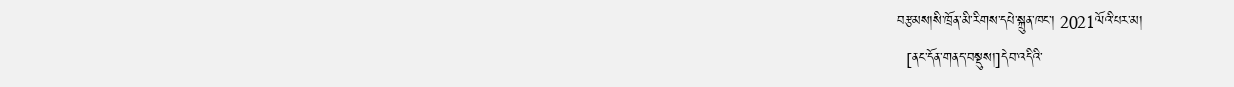བརྩམས།སི་ཁྲོན་མི་རིགས་དཔེ་སྐྲུན་ཁང་། 2021ལོའི་པར་མ།
  [ནང་དོན་གནད་བསྡུས།]དེབ་འདིའི་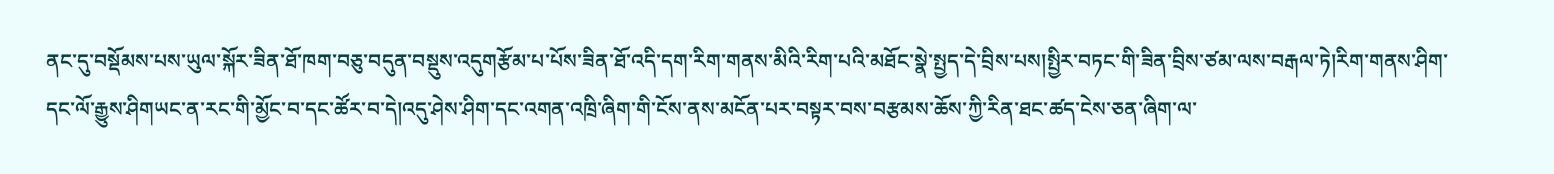ནང་དུ་བསྡོམས་པས་ཡུལ་སྐོར་ཟིན་ཐོ་ཁག་བཅུ་བདུན་བསྡུས་འདུགརྩོམ་པ་པོས་ཟིན་ཐོ་འདི་དག་རིག་གནས་མིའི་རིག་པའི་མཐོང་སྣེ་སྤྱད་དེ་བྲིས་པས།སྤྱིར་བཏང་གི་ཟིན་བྲིས་ཙམ་ལས་བརྒལ་ཏེ།རིག་གནས་ཤིག་དང་ལོ་རྒྱུས་ཤིགཡང་ན་རང་གི་མྱོང་བ་དང་ཚོར་བ་དེ།འདུ་ཤེས་ཤིག་དང་འགན་འཁྲི་ཞིག་གི་ངོས་ནས་མངོན་པར་བསྟར་བས་བརྩམས་ཆོས་ཀྱི་རིན་ཐང་ཚད་ངེས་ཅན་ཞིག་ལ་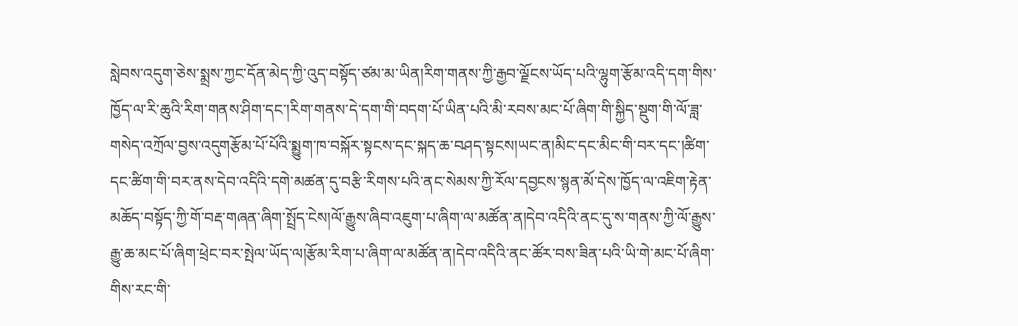སླེབས་འདུག་ཅེས་སྨྲས་ཀྱང་དོན་མེད་ཀྱི་འུད་བསྟོད་ཙམ་མ་ཡིན།རིག་གནས་ཀྱི་རྒྱབ་ལྗོངས་ཡོད་པའི་ལྷུག་རྩོམ་འདི་དག་གིས་ཁྱོད་ལ་རི་ཆུའི་རིག་གནས་ཤིག་དང་།རིག་གནས་དེ་དག་གི་བདག་པོ་ཡིན་པའི་མི་རབས་མང་པོ་ཞིག་གི་སྐྱིད་སྡུག་གི་ལོ་ཟླ་གསེད་འཀྲོལ་བྱས་འདུགརྩོམ་པོ་པོའི་སྨྱུག་ཁ་བསྐོར་སྟངས་དང་སྐད་ཆ་བཤད་སྟངས།ཡང་ན།མིང་དང་མིང་གི་བར་དང་།ཚིག་དང་ཚིག་གི་བར་ནས་དེབ་འདིའི་དགེ་མཚན་དུ་བརྩི་རིགས་པའི་ནང་སེམས་ཀྱི་རོལ་དབྱངས་སྙན་མོ་དེས་ཁྱོད་ལ་འཇིག་རྟེན་མཆོད་བསྟོད་ཀྱི་གོ་བརྡ་གཞན་ཞིག་སྤྲོད་ངེས།ལོ་རྒྱུས་ཞིབ་འཇུག་པ་ཞིག་ལ་མཚོན་ན།དེབ་འདིའི་ནང་དུ་ས་གནས་ཀྱི་ལོ་རྒྱུས་རྒྱུ་ཆ་མང་པོ་ཞིག་ཕྲེང་བར་སྤེལ་ཡོད་ལ།རྩོམ་རིག་པ་ཞིག་ལ་མཚོན་ན།དེབ་འདིའི་ནང་ཚོར་བས་ཟིན་པའི་ཡི་གེ་མང་པོ་ཞིག་གིས་རང་གི་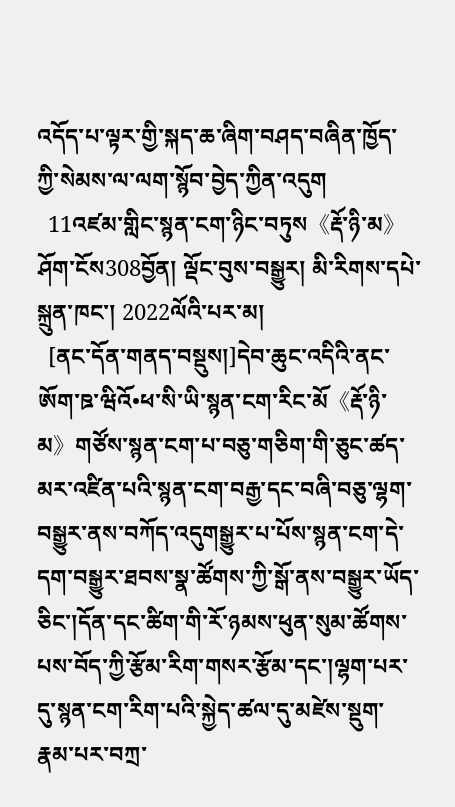འདོད་པ་ལྟར་གྱི་སྐད་ཆ་ཞིག་བཤད་བཞིན་ཁྱོད་ཀྱི་སེམས་ལ་ལག་སྙོབ་བྱེད་ཀྱིན་འདུག
  11འཛམ་གླིང་སྙན་ངག་ཉིང་བཏུས《རྡོ་ཉི་མ》ཤོག་ངོས308བྱོན། ལྡོང་བུས་བསྒྱུར། མི་རིགས་དཔེ་སྐྲུན་ཁང་། 2022ལོའི་པར་མ།
  [ནང་དོན་གནད་བསྡུས།]དེབ་ཆུང་འདིའི་ནང་ཨོག་ཋ་ཝིའོ•ཕ་སི་ཡི་སྙན་ངག་རིང་མོ《རྡོ་ཉི་མ》གཙོས་སྙན་ངག་པ་བཅུ་གཅིག་གི་ཅུང་ཚད་མར་འཛིན་པའི་སྙན་ངག་བརྒྱ་དང་བཞི་བཅུ་ལྷག་བསྒྱུར་ནས་བཀོད་འདུགསྒྱུར་པ་པོས་སྙན་ངག་དེ་དག་བསྒྱུར་ཐབས་སྣ་ཚོགས་ཀྱི་སྒོ་ནས་བསྒྱུར་ཡོད་ཅིང་།དོན་དང་ཚིག་གི་རོ་ཉམས་ཕུན་སུམ་ཚོགས་པས་བོད་ཀྱི་རྩོམ་རིག་གསར་རྩོམ་དང་།ལྷག་པར་དུ་སྙན་ངག་རིག་པའི་སྐྱེད་ཚལ་དུ་མཛེས་སྡུག་རྣམ་པར་བཀྲ་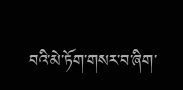བའི་མེ་ཏོག་གསར་བ་ཞིག་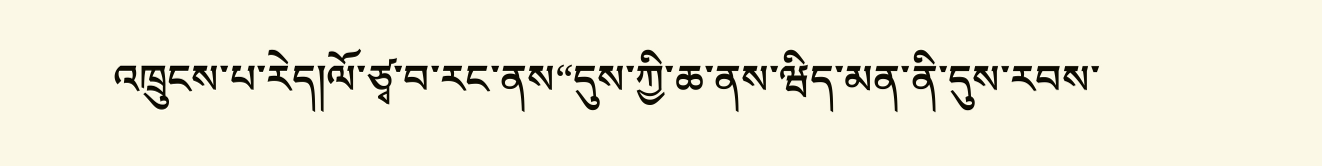འཁྲུངས་པ་རེད།ལོ་ཙྭ་བ་རང་ནས“དུས་ཀྱི་ཆ་ནས་ཝིད་མན་ནི་དུས་རབས་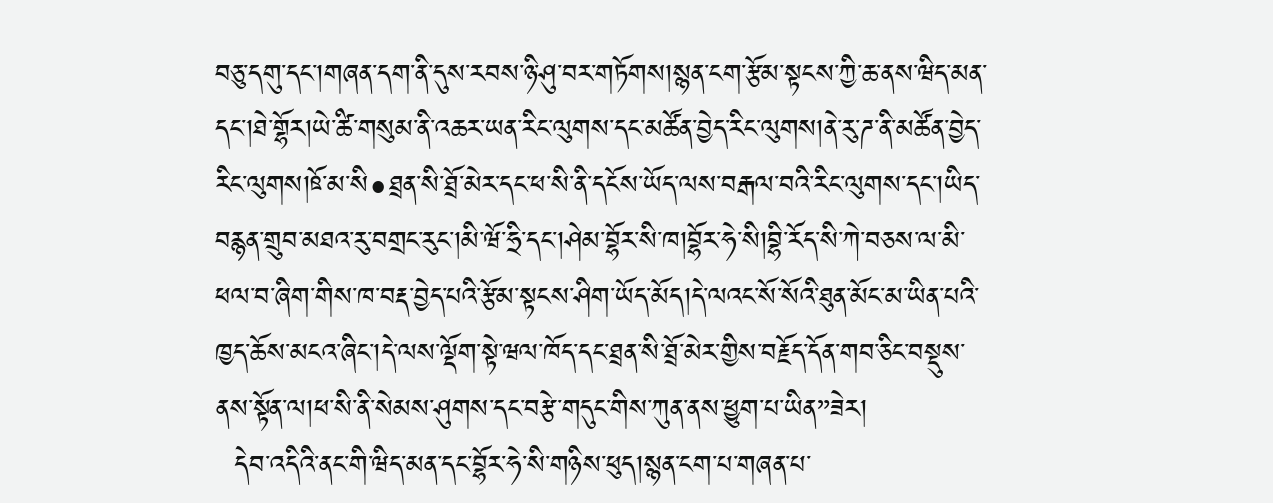བཅུ་དགུ་དང་།གཞན་དག་ནི་དུས་རབས་ཉི་ཤུ་བར་གཏོགས།སྙན་ངག་རྩོམ་སྟངས་ཀྱི་ཆ་ནས་ཝིད་མན་དང་།ཐེ་གྷོར།ཡེ་ཚི་གསུམ་ནི་འཆར་ཡན་རིང་ལུགས་དང་མཚོན་བྱེད་རིང་ལུགས།ནེ་རུ་ཌ་ནི་མཚོན་བྱེད་རིང་ལུགས།ཋོ་མ་སི•ཐྲན་སི་ཐྲོ་མེར་དང་ཕ་སི་ནི་དངོས་ཡོད་ལས་བརྒལ་བའི་རིང་ལུགས་དང་།ཡིད་བརྙན་གྲུབ་མཐའ་རུ་བགྲང་རུང་།མི་ཝོ་ཧྲི་དང་།ཤེམ་བྷོར་སི་ཁ།བྷོར་ཧེ་སི།བྷི་རོད་སི་ཀེ་བཅས་ལ་མི་ཕལ་བ་ཞིག་གིས་ཁ་བརྡ་བྱེད་པའི་རྩོམ་སྟངས་ཤིག་ཡོད་མོད།དེ་ལའང་སོ་སོའི་ཐུན་མོང་མ་ཡིན་པའི་ཁྱད་ཆོས་མངའ་ཞིང་།དེ་ལས་ལྡོག་སྟེ་ཝལ་ཁོད་དང་ཐྲན་སི་ཐྲོ་མེར་གྱིས་བརྗོད་དོན་གབ་ཅིང་བསྡུས་ནས་སྟོན་ལ།ཕ་སི་ནི་སེམས་ཤུགས་དང་བརྩེ་གདུང་གིས་ཀུན་ནས་ཕྱུག་པ་ཡིན”ཟེར།
  དེབ་འདིའི་ནང་གི་ཝིད་མན་དང་བྷོར་ཧེ་སི་གཉིས་ཕུད།སྙན་ངག་པ་གཞན་པ་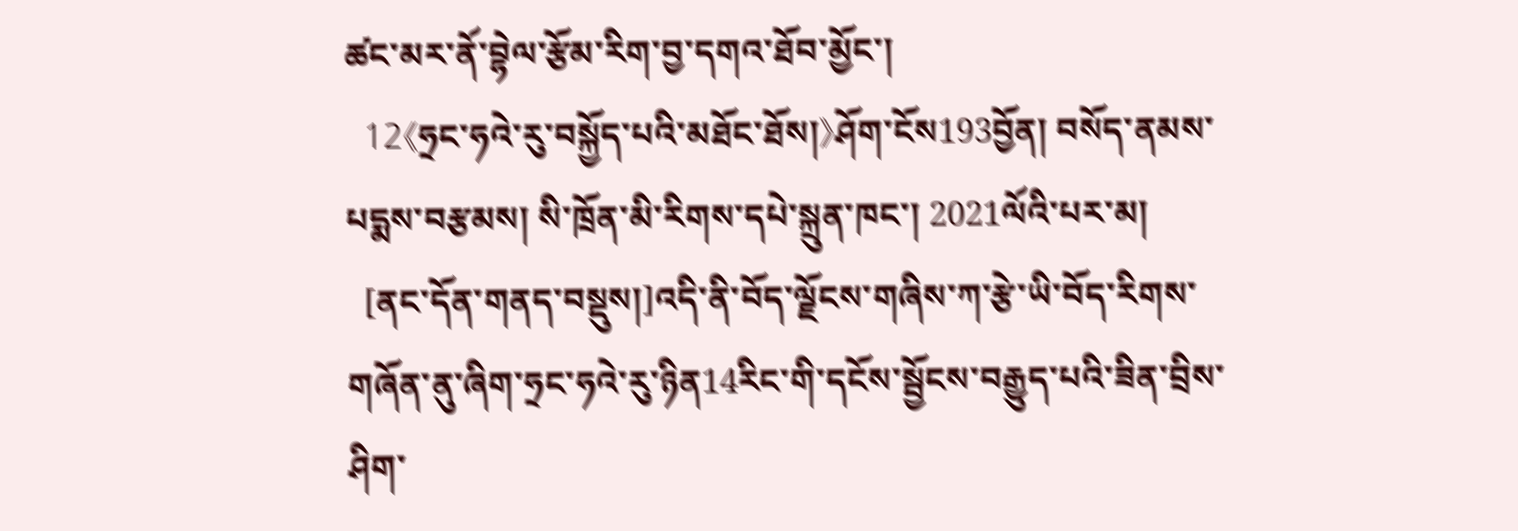ཚང་མར་ནོ་བྷེལ་རྩོམ་རིག་བྱ་དགའ་ཐོབ་མྱོང་།
  12《ཧྲང་ཧའེ་རུ་བསྐྱོད་པའི་མཐོང་ཐོས།》ཤོག་ངོས193བྱོན། བསོད་ནམས་པདྨས་བརྩམས། སི་ཁྲོན་མི་རིགས་དཔེ་སྐྲུན་ཁང་། 2021ལོའི་པར་མ།
  [ནང་དོན་གནད་བསྡུས།]འདི་ནི་བོད་ལྗོངས་གཞིས་ཀ་རྩེ་ཡི་བོད་རིགས་གཞོན་ནུ་ཞིག་ཧྲང་ཧའེ་རུ་ཉིན14རིང་གི་དངོས་སྦྱོངས་བརྒྱུད་པའི་ཟིན་བྲིས་ཤིག་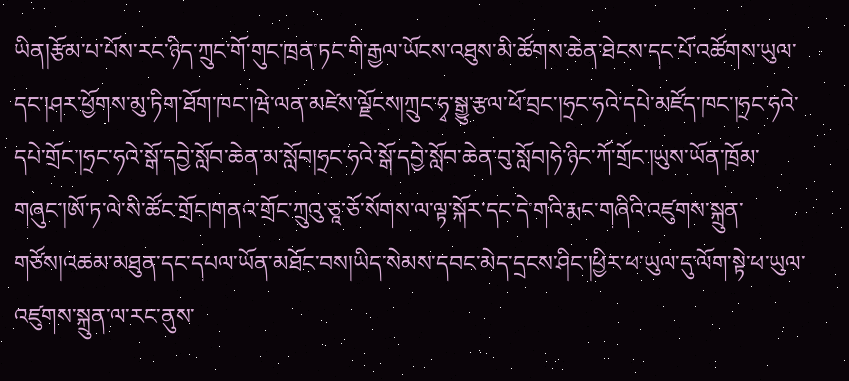ཡིན།རྩོམ་པ་པོས་རང་ཉིད་ཀྲུང་གོ་གུང་ཁྲན་ཏང་གི་རྒྱལ་ཡོངས་འཐུས་མི་ཚོགས་ཆེན་ཐེངས་དང་པོ་འཚོགས་ཡུལ་དང་།ཤར་ཕྱོགས་མུ་ཏིག་ཐོག་ཁང་།ཝེ་ལན་མཛེས་ལྗོངས།ཀྲུང་ཧྭ་སྒྱུ་རྩལ་ཕོ་བྲང་།ཧྲང་ཧའེ་དཔེ་མཛོད་ཁང་།ཧྲང་ཧའེ་དཔེ་གྲོང་།ཧྲང་ཧའེ་སྒོ་དབྱེ་སློབ་ཆེན་མ་སློབ།ཧྲང་ཧའེ་སྒོ་དབྱེ་སློབ་ཆེན་བུ་སློབ།ཧེ་ཉིང་ཀོ་གྲོང་།ཡུས་ཡོན་ཁྲོམ་གཞུང་།ཨོ་ཏ་ལེ་སི་ཚོང་གྲོང།གནའ་གྲོང་ཀྲུའུ་ཅཱ་ཅོ་སོགས་ལ་ལྟ་སྐོར་དང་དེ་གའི་རྨང་གཞིའི་འཛུགས་སྐྲུན་གཙོས།འཆམ་མཐུན་དང་དཔལ་ཡོན་མཐོང་བས།ཡིད་སེམས་དབང་མེད་དྲངས་ཤིང་།ཕྱིར་ཕ་ཡུལ་དུ་ལོག་སྟེ་ཕ་ཡུལ་འཛུགས་སྐྲུན་ལ་རང་ནུས་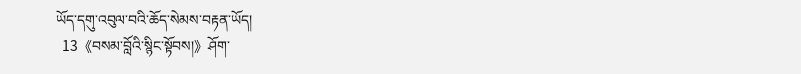ཡོད་དགུ་འབུལ་བའི་ཆོད་སེམས་བརྟན་ཡོད།
  13《བསམ་བློའི་སྙིང་སྟོབས།》ཤོག་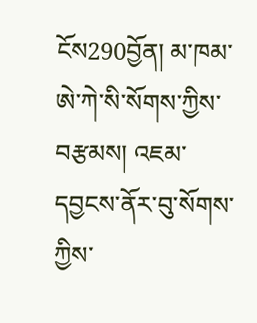ངོས290བྱོན། མ་ཁམ་ཨེ་ཀེ་སི་སོགས་ཀྱིས་བརྩམས། འཇམ་དབྱངས་ནོར་བུ་སོགས་ཀྱིས་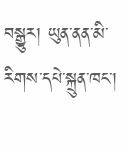བསྒྱུར། ཡུན་ནན་མི་རིགས་དཔེ་སྐྲུན་ཁང་།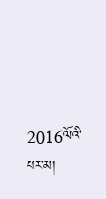2016ལོའི་པར་མ།